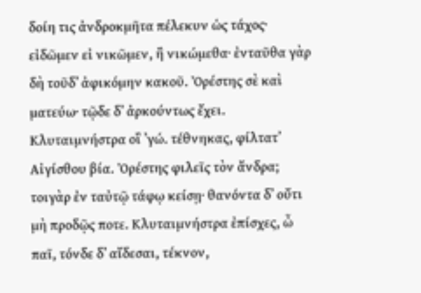δοίη τις ἀνδροκμῆτα πέλεκυν ὡς τάχος· εἰδῶμεν εἰ νικῶμεν, ἢ νικώμεθα· ἐνταῦθα γὰρ δὴ τοῦδʼ ἀφικόμην κακοῦ. Ὀρέστης σὲ καὶ ματεύω· τῷδε δʼ ἀρκούντως ἔχει. Κλυταιμνήστρα οἲ ʼγώ. τέθνηκας, φίλτατʼ Αἰγίσθου βία. Ὀρέστης φιλεῖς τὸν ἄνδρα; τοιγὰρ ἐν ταὐτῷ τάφῳ κείσῃ· θανόντα δʼ οὔτι μὴ προδῷς ποτε. Κλυταιμνήστρα ἐπίσχες, ὦ παῖ, τόνδε δʼ αἴδεσαι, τέκνον,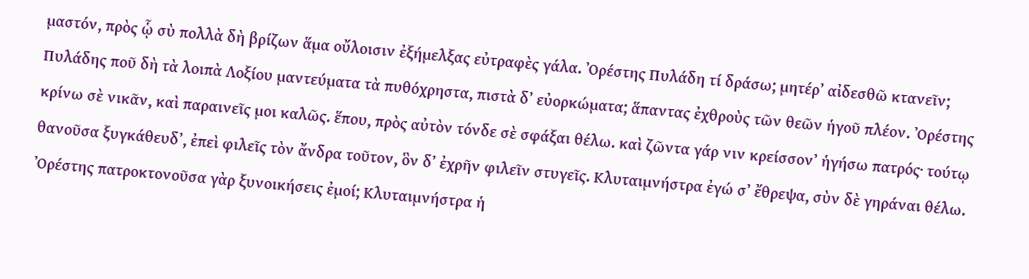μαστόν, πρὸς ᾧ σὺ πολλὰ δὴ βρίζων ἅμα οὔλοισιν ἐξήμελξας εὐτραφὲς γάλα. Ὀρέστης Πυλάδη τί δράσω; μητέρʼ αἰδεσθῶ κτανεῖν; Πυλάδης ποῦ δὴ τὰ λοιπὰ Λοξίου μαντεύματα τὰ πυθόχρηστα, πιστὰ δʼ εὐορκώματα; ἅπαντας ἐχθροὺς τῶν θεῶν ἡγοῦ πλέον. Ὀρέστης κρίνω σὲ νικᾶν, καὶ παραινεῖς μοι καλῶς. ἕπου, πρὸς αὐτὸν τόνδε σὲ σφάξαι θέλω. καὶ ζῶντα γάρ νιν κρείσσονʼ ἡγήσω πατρός· τούτῳ θανοῦσα ξυγκάθευδʼ, ἐπεὶ φιλεῖς τὸν ἄνδρα τοῦτον, ὃν δʼ ἐχρῆν φιλεῖν στυγεῖς. Κλυταιμνήστρα ἐγώ σʼ ἔθρεψα, σὺν δὲ γηράναι θέλω. Ὀρέστης πατροκτονοῦσα γὰρ ξυνοικήσεις ἐμοί; Κλυταιμνήστρα ἡ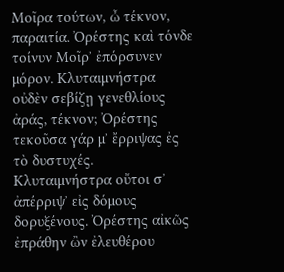Μοῖρα τούτων, ὦ τέκνον, παραιτία. Ὀρέστης καὶ τόνδε τοίνυν Μοῖρʼ ἐπόρσυνεν μόρον. Κλυταιμνήστρα οὐδὲν σεβίζῃ γενεθλίους ἀράς, τέκνον; Ὀρέστης τεκοῦσα γάρ μʼ ἔρριψας ἐς τὸ δυστυχές. Κλυταιμνήστρα οὔτοι σʼ ἀπέρριψʼ εἰς δόμους δορυξένους. Ὀρέστης αἰκῶς ἐπράθην ὢν ἐλευθέρου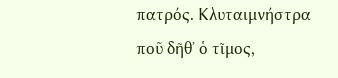πατρός. Κλυταιμνήστρα ποῦ δῆθʼ ὁ τῖμος,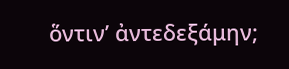ὅντινʼ ἀντεδεξάμην;